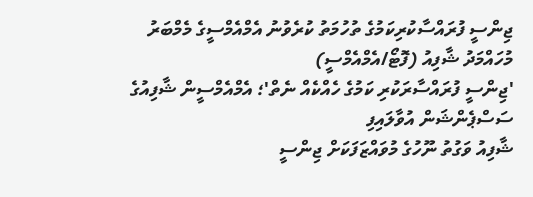ޖިންސީ ފުރައްސާކުރިކަމުގެ ތުހުމަތު ކުރެވުނު އެމްއެމްސީގެ މެމްބަރު މުހައްމަދު ޝާފިއު (ފޮޓޯ/އެމްއެމްސީ)
'ޖިންސީ ފުރައްސާރަކުރި ކަމުގެ ހެއްކެއް ނެތް'؛ އެމްއެމްސީން ޝާފިއުގެ ސަސްޕެންޝަން އުވާލައިފި
ޝާފިއު ވަގުތު ނޫހުގެ މުވައްޒަފަކަށް ޖިންސީ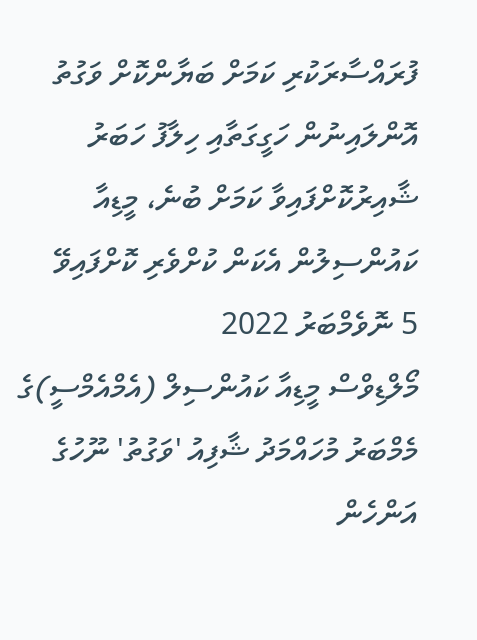ފުރައްސާރަކުރި ކަމަށް ބަޔާންކޮށް ވަގުތު އޮންލައިނުން ހަގީގަތާއި ހިލާފު ހަބަރު ޝާއިރުކޮށްފައިވާ ކަމަށް ބުނެ، މީޑިއާ ކައުންސިލުން އެކަން ކުށްވެރި ކޮށްފައިވޭ
5 ނޮވެމްބަރު 2022
މޯލްޑިވްސް މީޑިއާ ކައުންސިލް (އެމްއެމްސީ)ގެ މެމްބަރު މުހައްމަދު ޝާފިއު 'ވަގުތު' ނޫހުގެ އަންހެން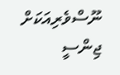ނޫސްވެރިއަކަށް ޖިންސީ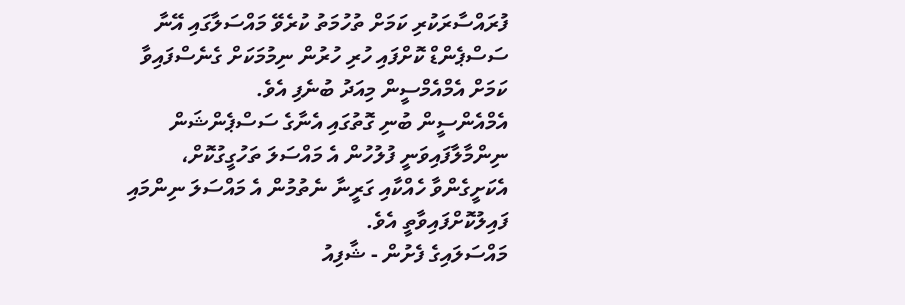ފުރައްސާރަކުރި ކަމަށް ތުހުމަތު ކުރެވޭ މައްސަލާގައި އޭނާ ސަސްޕެންޑް ކޮށްފައި ހުރި ހުރުން ނިމުމަކަށް ގެނެސްފައިވާ ކަމަށް އެމްއެމްސީން މިއަދު ބުނެފި އެވެ.
އެމްއެންސީން ބުނި ގޮތުގައި އެނާގެ ސަސްޕެންޝަން ނިންމާލާފައިވަނީ ފުލުހުން އެ މައްސަލަ ތަހުގީގުކޮށް، އެކަށީގެންވާ ހެއްކާއި ގަރީނާ ނެތުމުން އެ މައްސަލަ ނިންމައި ފައިލުކޮށްފައިވާތީ އެވެ.
މައްސަލައިގެ ފެށުން - ޝާފިއު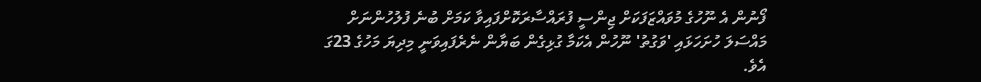ފޯނުން އެ ނޫހުގެ މުވައްޒަފަކަށް ޖިންސީ ފުރައްސާރަކޮށްފައިވާ ކަމަށް ބުނެ ފުލުހުންނަށް މައްސަލަ ހުށަހަޅައި 'ވަގުތު' ނޫހުން އެކަމާ ގުޅިގެން ބަޔާން ނެރެފައިވަނީ މިދިޔަ މަހުގެ 23ގަ އެވެ.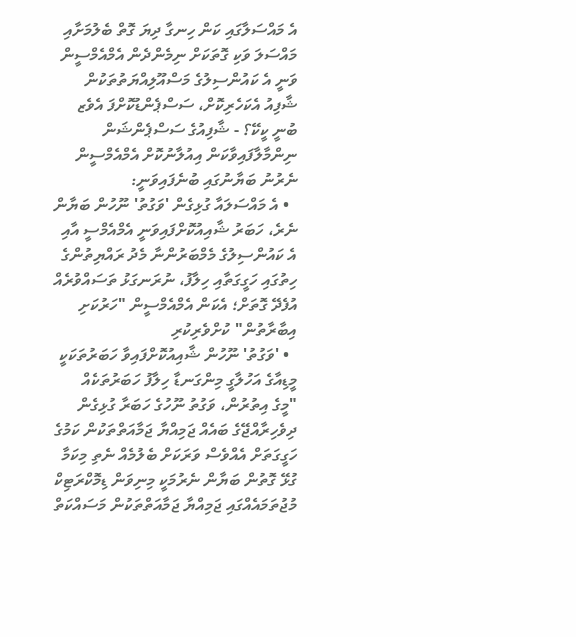އެ މައްސަލާގައި ކަން ހިނގާ ދިޔަ ގޮތް ބެލުމަށާއި މައްސަލަ ވަކި ގޮތަކަށް ނިމެންދެން އެމްއެމްސީން ވަނީ އެ ކައުންސިލުގެ މަސްއޫލިއްޔަތުތަކުން ޝާފިއު އެކަހެރިކޮށް، ސަސްޕެންޑުކޮށްފަ އެވެޒ
ބުނީ ކީކޭ؟ - ޝާފިއުގެ ސަސްޕެންޝަން ނިންމާލާފައިވާކަން އިއުލާނުކޮށް އެމްއެމްސީން ނެރުނު ބަޔާނުގައި ބުނެފައިވަނީ:
  • އެ މައްސަލައާ ގުޅިގެން 'ވަގުތު' ނޫހުން ބަޔާން ނެރެ، ހަބަރު ޝާއިއުކޮށްފައިވަނީ އެމްއެމްސީ އާއި އެ ކައުންސިލުގެ މެމްބަރުންނާ މެދު ރައްޔިތުންގެ ހިތުގައި ހަގީގަތާއި ހިލާފު، ނުރަނގަޅު ތަސައްވުރެއް އުފެދޭ ގޮތަށް؛ އެކަން އެމްއެމްސީން "ހަރުކަށި އިބާރާތުން" ކުށްވެރިކުރި
  • 'ވަގުތު' ނޫހުން ޝާއިއުކޮށްފައިވާ ހަބަރުތަކަކީ މީޑިއާގެ އަހުލާގީ މިންގަނޑާ ހިލާފު ހަބަރުތަކެއް
"މީގެ އިތުރުން، ވަގުތު ނޫހުގެ ހަބަރާ ގުޅިގެން ދިވެހިރާއްޖޭގެ ބައެއް ޖަމިއްޔާ ޖަމާއަތްތަކުން ކަމުގެ ހަގީގަތަށް އެއްވެސް ވަރަކަށް ބެލުމެއް ނެތި މިކަމާ ގުޅޭ ގޮތުން ބަޔާން ނެރުމަކީ މިނިވަން ޑިމޮކްރަޓިކް މުޖުތަމައެއްގައި ޖަމިއްޔާ ޖަމާއަތްތަކުން މަސައްކަތް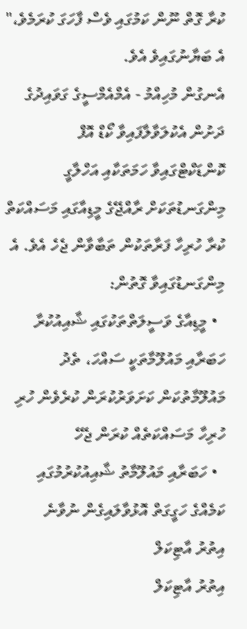ކުރާ ގޮތް ނޫން ކަމުގައި ވެސް ފާހަގަ ކުރަމެވެ،" އެ ބަޔާނުގައިވެ އެވެ.
އެނގުން މުހިއްމު - އެމްއެމްސީގެ ގަވައިދުގެ ދަށުން އެކުލަވާލާފައިވާ ކޯޑް އޮފް ކޮންޑަކްޓްގައިވާ ހަމަތަކާއި އަހްލާގީ މިންގަނޑުތަކަށް ރާއްޖޭގެ މީޑިއާގައި މަސައްކަތް ކުރާ ހުރިހާ ފަރާތަކުން ތަބާވާން ޖެހެ އެވެ. އެ މިންގަނޑުގައިވާ ގޮތުން:
  • މީޑިއާގެ ވަސީލަތްތަކުގައި ޝާއިއުކުރާ ހަބަރާއި މައުލޫމާތަކީ ސައްހަ، ތެދު މައުލޫމާތުކަން ކަށަވަރުކުރަން ކުރެވެން ހުރި ހުރިހާ މަސައްކަތެއް ކުރަން ޖެހޭ
  • ހަބަރާއި މައުލޫމާތު ޝާއިއުކުރުމުގައި ކަމެއްގެ ހަގީގަތް އޮޅުވާލައިގެން ނުވާނެ
އިތުރު އާޓިކަލް
އިތުރު އާޓިކަލް